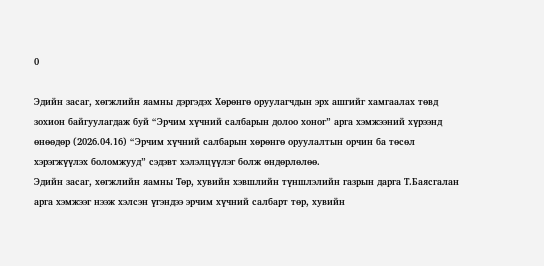0

Эдийн засаг, хөгжлийн яамны дэргэдэх Хөрөнгө оруулагчдын эрх ашгийг хамгаалах төвд зохион байгуулагдаж буй “Эрчим хүчний салбарын долоо хоног” арга хэмжээний хүрээнд өнөөдөр (2026.04.16) “Эрчим хүчний салбарын хөрөнгө оруулалтын орчин ба төсөл хэрэгжүүлэх боломжууд” сэдэвт хэлэлцүүлэг болж өндөрлөлөө.
Эдийн засаг, хөгжлийн яамны Төр, хувийн хэвшлийн түншлэлийн газрын дарга Т.Баясгалан арга хэмжээг нээж хэлсэн үгэндээ эрчим хүчний салбарт төр, хувийн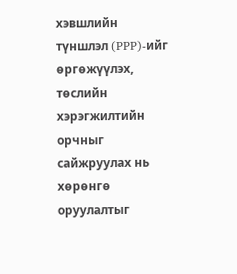хэвшлийн түншлэл (PPP)-ийг өргөжүүлэх, төслийн хэрэгжилтийн орчныг сайжруулах нь хөрөнгө оруулалтыг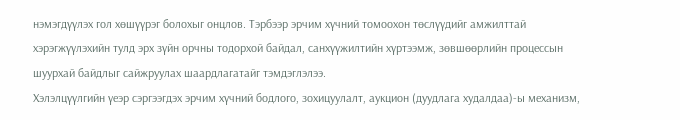нэмэгдүүлэх гол хөшүүрэг болохыг онцлов. Тэрбээр эрчим хүчний томоохон төслүүдийг амжилттай хэрэгжүүлэхийн тулд эрх зүйн орчны тодорхой байдал, санхүүжилтийн хүртээмж, зөвшөөрлийн процессын шуурхай байдлыг сайжруулах шаардлагатайг тэмдэглэлээ.
Хэлэлцүүлгийн үеэр сэргээгдэх эрчим хүчний бодлого, зохицуулалт, аукцион (дуудлага худалдаа)-ы механизм,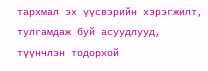тархмал эх үүсвэрийн хэрэгжилт, тулгамдаж буй асуудлууд, түүнчлэн тодорхой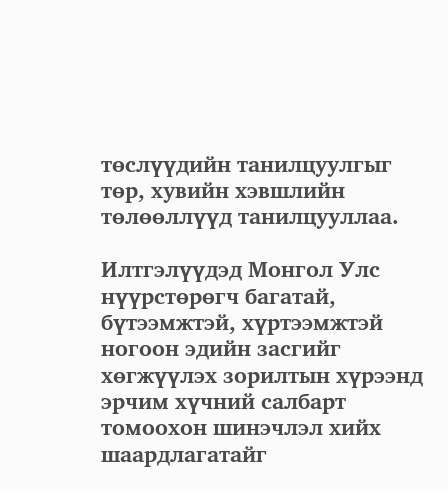төслүүдийн танилцуулгыг төр, хувийн хэвшлийн төлөөллүүд танилцууллаа.

Илтгэлүүдэд Монгол Улс нүүрстөрөгч багатай, бүтээмжтэй, хүртээмжтэй ногоон эдийн засгийг хөгжүүлэх зорилтын хүрээнд эрчим хүчний салбарт томоохон шинэчлэл хийх шаардлагатайг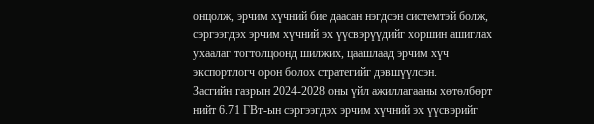онцолж, эрчим хүчний бие даасан нэгдсэн системтэй болж, сэргээгдэх эрчим хүчний эх үүсвэрүүдийг хоршин ашиглах ухаалаг тогтолцоонд шилжих, цаашлаад эрчим хүч экспортлогч орон болох стратегийг дэвшүүлсэн.
Засгийн газрын 2024-2028 оны үйл ажиллагааны хөтөлбөрт нийт 6.71 ГВт-ын сэргээгдэх эрчим хүчний эх үүсвэрийг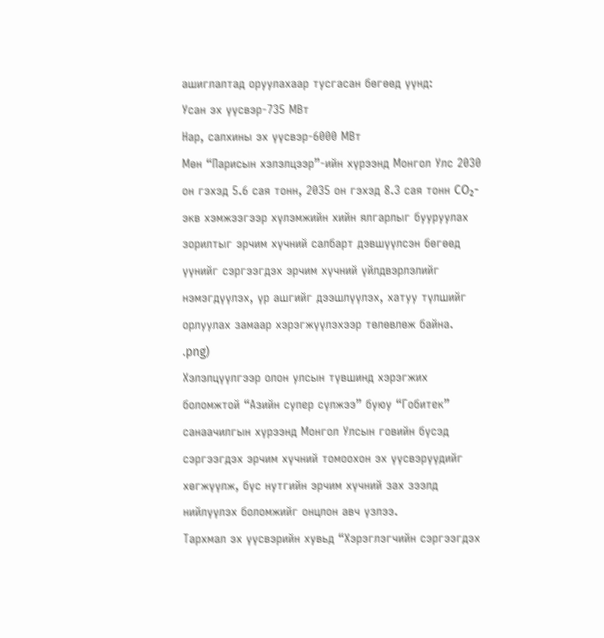ашиглалтад оруулахаар тусгасан бөгөөд үүнд:
Усан эх үүсвэр-735 МВт
Нар, салхины эх үүсвэр-6000 МВт
Мөн “Парисын хэлэлцээр”-ийн хүрээнд Монгол Улс 2030 он гэхэд 5.6 сая тонн, 2035 он гэхэд 8.3 сая тонн CO₂-экв хэмжээгээр хүлэмжийн хийн ялгарлыг бууруулах зорилтыг эрчим хүчний салбарт дэвшүүлсэн бөгөөд үүнийг сэргээгдэх эрчим хүчний үйлдвэрлэлийг нэмэгдүүлэх, үр ашгийг дээшлүүлэх, хатуу түлшийг орлуулах замаар хэрэгжүүлэхээр төлөвлөж байна.
.png)
Хэлэлцүүлгээр олон улсын түвшинд хэрэгжих боломжтой “Азийн супер сүлжээ” буюу “Гобитек” санаачилгын хүрээнд Монгол Улсын говийн бүсэд сэргээгдэх эрчим хүчний томоохон эх үүсвэрүүдийг хөгжүүлж, бүс нутгийн эрчим хүчний зах зээлд нийлүүлэх боломжийг онцлон авч үзлээ.
Тархмал эх үүсвэрийн хувьд “Хэрэглэгчийн сэргээгдэх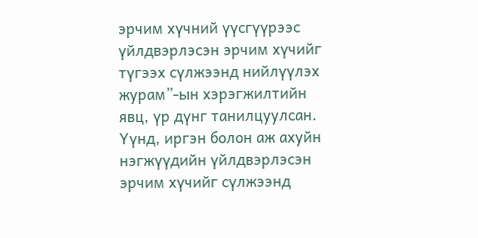эрчим хүчний үүсгүүрээс үйлдвэрлэсэн эрчим хүчийг түгээх сүлжээнд нийлүүлэх журам”-ын хэрэгжилтийн явц, үр дүнг танилцуулсан. Үүнд, иргэн болон аж ахуйн нэгжүүдийн үйлдвэрлэсэн эрчим хүчийг сүлжээнд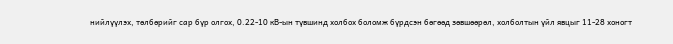нийлүүлэх, төлбөрийг сар бүр олгох, 0.22-10 кВ-ын түвшинд холбох боломж бүрдсэн бөгөөд зөвшөөрөл, холболтын үйл явцыг 11-28 хоногт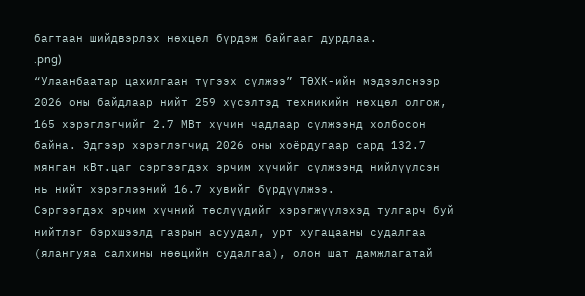багтаан шийдвэрлэх нөхцөл бүрдэж байгааг дурдлаа.
.png)
“Улаанбаатар цахилгаан түгээх сүлжээ” ТӨХК-ийн мэдээлснээр 2026 оны байдлаар нийт 259 хүсэлтэд техникийн нөхцөл олгож, 165 хэрэглэгчийг 2.7 МВт хүчин чадлаар сүлжээнд холбосон байна. Эдгээр хэрэглэгчид 2026 оны хоёрдугаар сард 132.7 мянган кВт.цаг сэргээгдэх эрчим хүчийг сүлжээнд нийлүүлсэн нь нийт хэрэглээний 16.7 хувийг бүрдүүлжээ.
Сэргээгдэх эрчим хүчний төслүүдийг хэрэгжүүлэхэд тулгарч буй нийтлэг бэрхшээлд газрын асуудал, урт хугацааны судалгаа (ялангуяа салхины нөөцийн судалгаа), олон шат дамжлагатай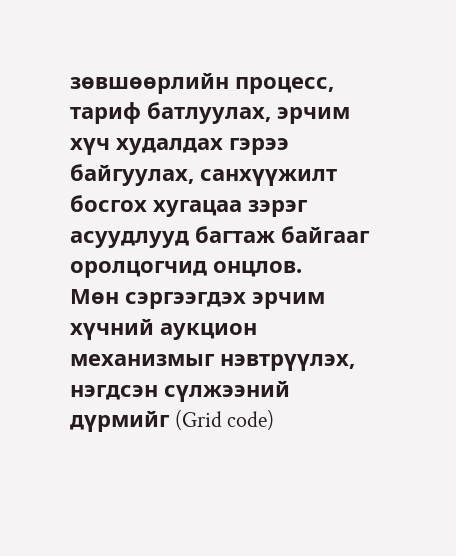зөвшөөрлийн процесс, тариф батлуулах, эрчим хүч худалдах гэрээ байгуулах, санхүүжилт босгох хугацаа зэрэг асуудлууд багтаж байгааг оролцогчид онцлов.
Мөн сэргээгдэх эрчим хүчний аукцион механизмыг нэвтрүүлэх, нэгдсэн сүлжээний дүрмийг (Grid code)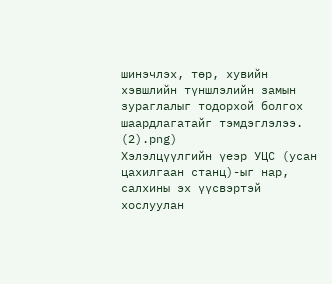шинэчлэх, төр, хувийн хэвшлийн түншлэлийн замын зураглалыг тодорхой болгох шаардлагатайг тэмдэглэлээ.
(2).png)
Хэлэлцүүлгийн үеэр УЦС (усан цахилгаан станц)-ыг нар, салхины эх үүсвэртэй хослуулан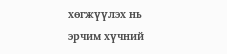хөгжүүлэх нь эрчим хүчний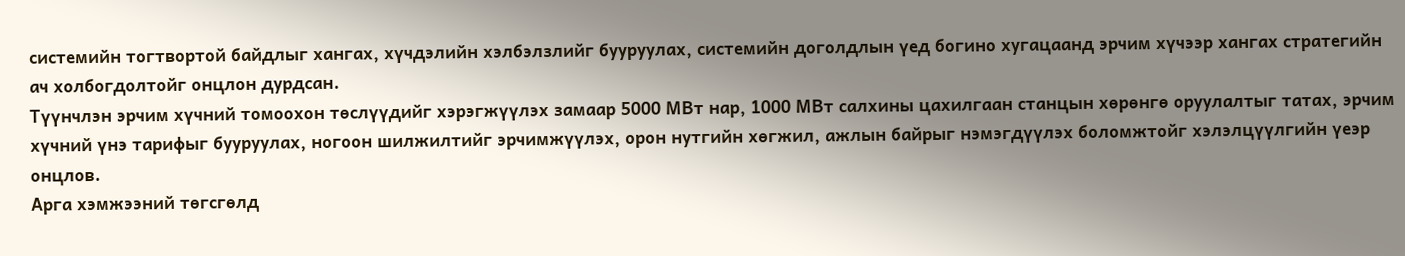системийн тогтвортой байдлыг хангах, хүчдэлийн хэлбэлзлийг бууруулах, системийн доголдлын үед богино хугацаанд эрчим хүчээр хангах стратегийн ач холбогдолтойг онцлон дурдсан.
Түүнчлэн эрчим хүчний томоохон төслүүдийг хэрэгжүүлэх замаар 5000 МВт нар, 1000 МВт салхины цахилгаан станцын хөрөнгө оруулалтыг татах, эрчим хүчний үнэ тарифыг бууруулах, ногоон шилжилтийг эрчимжүүлэх, орон нутгийн хөгжил, ажлын байрыг нэмэгдүүлэх боломжтойг хэлэлцүүлгийн үеэр онцлов.
Арга хэмжээний төгсгөлд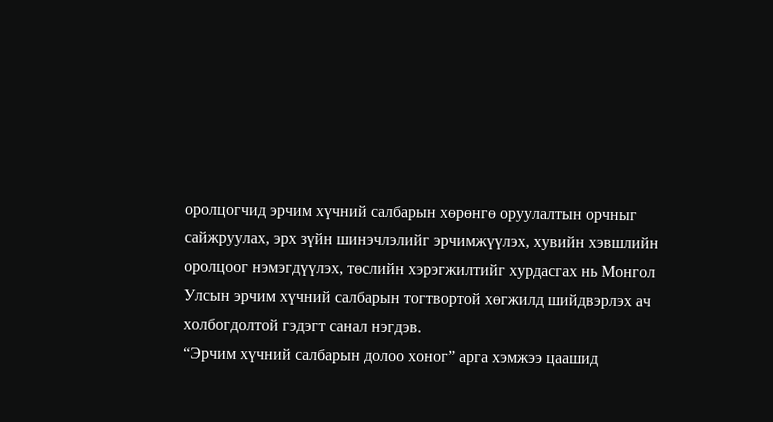оролцогчид эрчим хүчний салбарын хөрөнгө оруулалтын орчныг сайжруулах, эрх зүйн шинэчлэлийг эрчимжүүлэх, хувийн хэвшлийн оролцоог нэмэгдүүлэх, төслийн хэрэгжилтийг хурдасгах нь Монгол Улсын эрчим хүчний салбарын тогтвортой хөгжилд шийдвэрлэх ач холбогдолтой гэдэгт санал нэгдэв.
“Эрчим хүчний салбарын долоо хоног” арга хэмжээ цаашид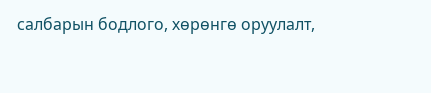салбарын бодлого, хөрөнгө оруулалт,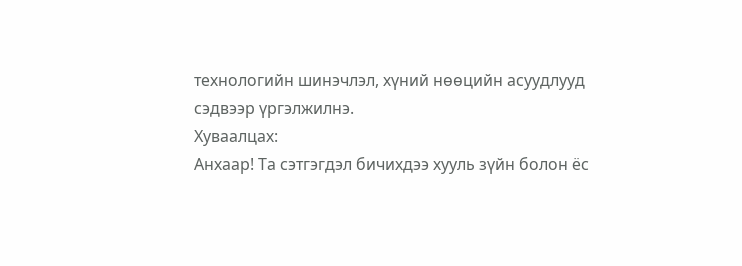технологийн шинэчлэл, хүний нөөцийн асуудлууд сэдвээр үргэлжилнэ.
Хуваалцах:
Анхаар! Та сэтгэгдэл бичихдээ хууль зүйн болон ёс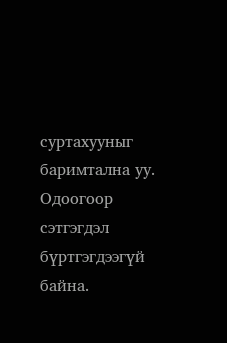суртахууныг баримтална уу.
Одоогоор сэтгэгдэл бүртгэгдээгүй байна.